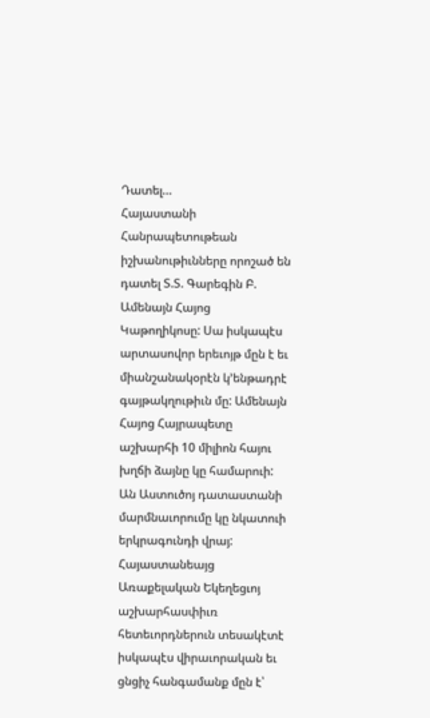Դատել…
Հայաստանի Հանրապետութեան իշխանութիւնները որոշած են դատել Տ.Տ. Գարեգին Բ. Ամենայն Հայոց Կաթողիկոսը: Սա իսկապէս արտասովոր երեւոյթ մըն է եւ միանշանակօրէն կ՚ենթադրէ գայթակղութիւն մը: Ամենայն Հայոց Հայրապետը աշխարհի 10 միլիոն հայու խղճի ձայնը կը համարուի: Ան Աստուծոյ դատաստանի մարմնաւորումը կը նկատուի երկրագունդի վրայ: Հայաստանեայց Առաքելական Եկեղեցւոյ աշխարհասփիւռ հետեւորդներուն տեսակէտէ իսկապէս վիրաւորական եւ ցնցիչ հանգամանք մըն է՝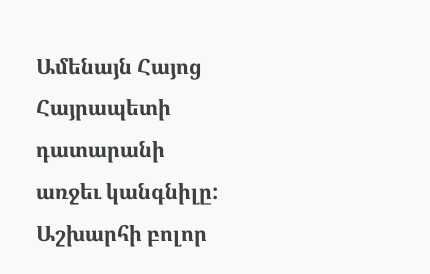Ամենայն Հայոց Հայրապետի դատարանի առջեւ կանգնիլը:
Աշխարհի բոլոր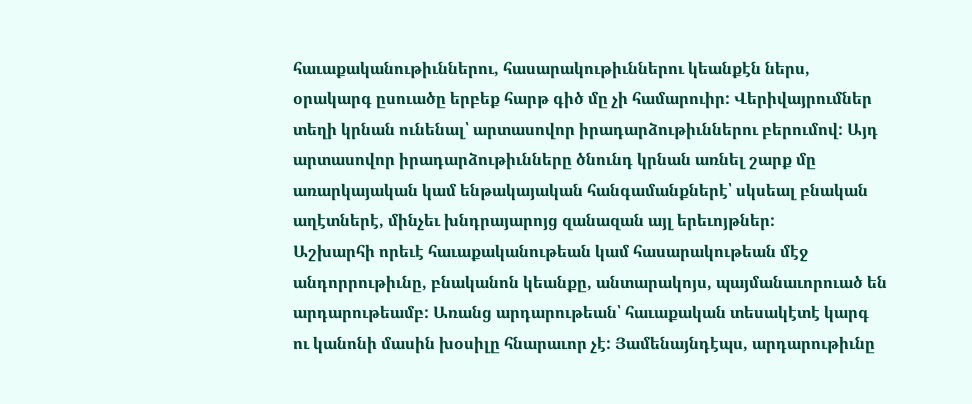հաւաքականութիւններու, հասարակութիւններու կեանքէն ներս, օրակարգ ըսուածը երբեք հարթ գիծ մը չի համարուիր: Վերիվայրումներ տեղի կրնան ունենալ՝ արտասովոր իրադարձութիւններու բերումով: Այդ արտասովոր իրադարձութիւնները ծնունդ կրնան առնել շարք մը առարկայական կամ ենթակայական հանգամանքներէ՝ սկսեալ բնական աղէտներէ, մինչեւ խնդրայարոյց զանազան այլ երեւոյթներ:
Աշխարհի որեւէ հաւաքականութեան կամ հասարակութեան մէջ անդորրութիւնը, բնականոն կեանքը, անտարակոյս, պայմանաւորուած են արդարութեամբ: Առանց արդարութեան՝ հաւաքական տեսակէտէ կարգ ու կանոնի մասին խօսիլը հնարաւոր չէ: Յամենայնդէպս, արդարութիւնը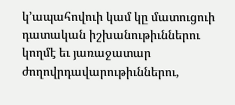կ՚ապահովուի կամ կը մատուցուի դատական իշխանութիւններու կողմէ եւ յառաջատար ժողովրդավարութիւններու,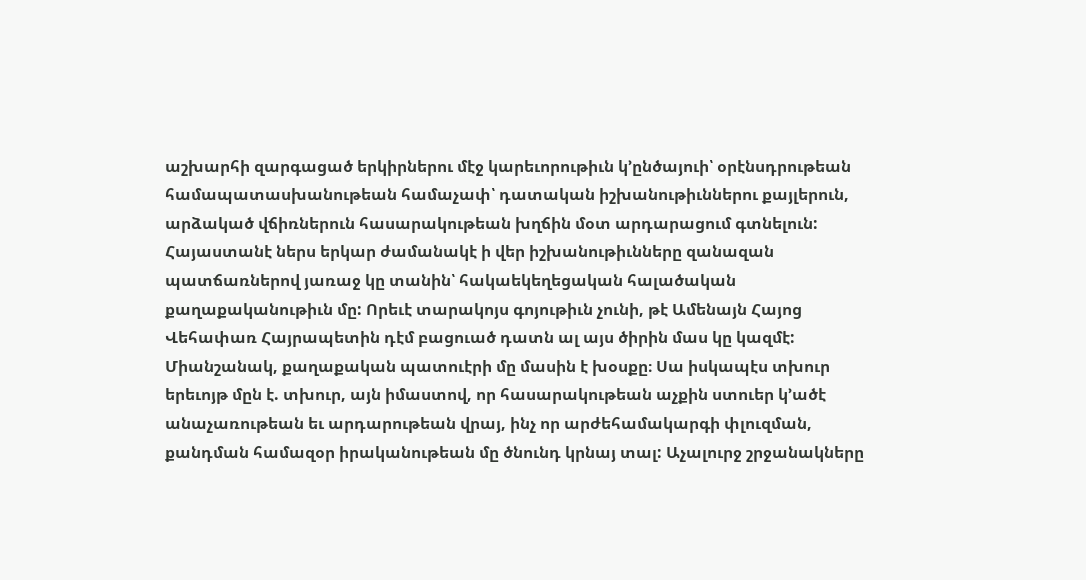աշխարհի զարգացած երկիրներու մէջ կարեւորութիւն կ՚ընծայուի՝ օրէնսդրութեան համապատասխանութեան համաչափ՝ դատական իշխանութիւններու քայլերուն, արձակած վճիռներուն հասարակութեան խղճին մօտ արդարացում գտնելուն:
Հայաստանէ ներս երկար ժամանակէ ի վեր իշխանութիւնները զանազան պատճառներով յառաջ կը տանին՝ հակաեկեղեցական հալածական քաղաքականութիւն մը: Որեւէ տարակոյս գոյութիւն չունի, թէ Ամենայն Հայոց Վեհափառ Հայրապետին դէմ բացուած դատն ալ այս ծիրին մաս կը կազմէ: Միանշանակ, քաղաքական պատուէրի մը մասին է խօսքը։ Սա իսկապէս տխուր երեւոյթ մըն է. տխուր, այն իմաստով, որ հասարակութեան աչքին ստուեր կ՚ածէ անաչառութեան եւ արդարութեան վրայ, ինչ որ արժեհամակարգի փլուզման, քանդման համազօր իրականութեան մը ծնունդ կրնայ տալ: Աչալուրջ շրջանակները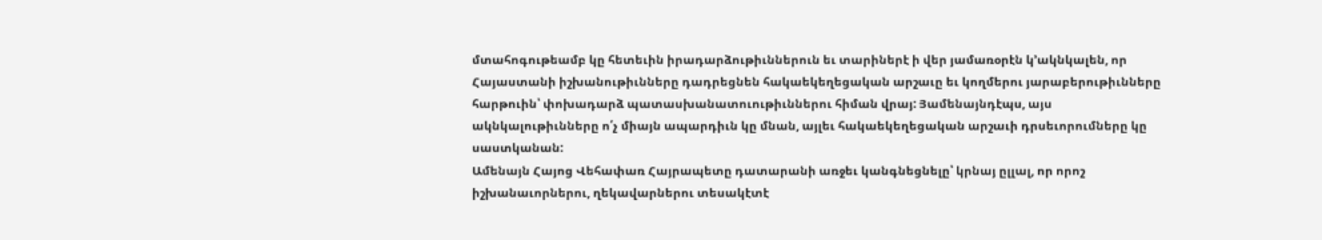մտահոգութեամբ կը հետեւին իրադարձութիւններուն եւ տարիներէ ի վեր յամառօրէն կ՚ակնկալեն, որ Հայաստանի իշխանութիւնները դադրեցնեն հակաեկեղեցական արշաւը եւ կողմերու յարաբերութիւնները հարթուին՝ փոխադարձ պատասխանատուութիւններու հիման վրայ: Յամենայնդէպս, այս ակնկալութիւնները ո՛չ միայն ապարդիւն կը մնան, այլեւ հակաեկեղեցական արշաւի դրսեւորումները կը սաստկանան:
Ամենայն Հայոց Վեհափառ Հայրապետը դատարանի առջեւ կանգնեցնելը՝ կրնայ ըլլալ, որ որոշ իշխանաւորներու, ղեկավարներու տեսակէտէ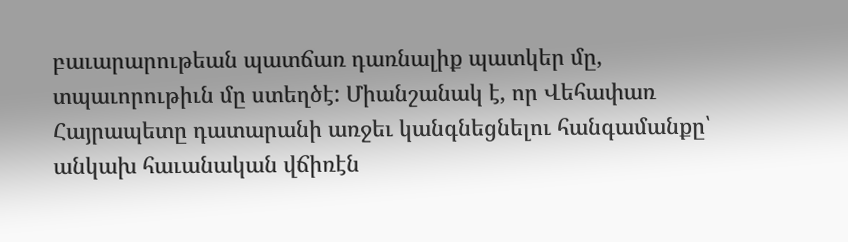բաւարարութեան պատճառ դառնալիք պատկեր մը, տպաւորութիւն մը ստեղծէ: Միանշանակ է, որ Վեհափառ Հայրապետը դատարանի առջեւ կանգնեցնելու հանգամանքը՝ անկախ հաւանական վճիռէն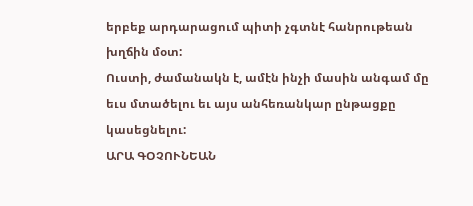երբեք արդարացում պիտի չգտնէ հանրութեան խղճին մօտ:
Ուստի, ժամանակն է, ամէն ինչի մասին անգամ մը եւս մտածելու եւ այս անհեռանկար ընթացքը կասեցնելու:
ԱՐԱ ԳՕՉՈՒՆԵԱՆ